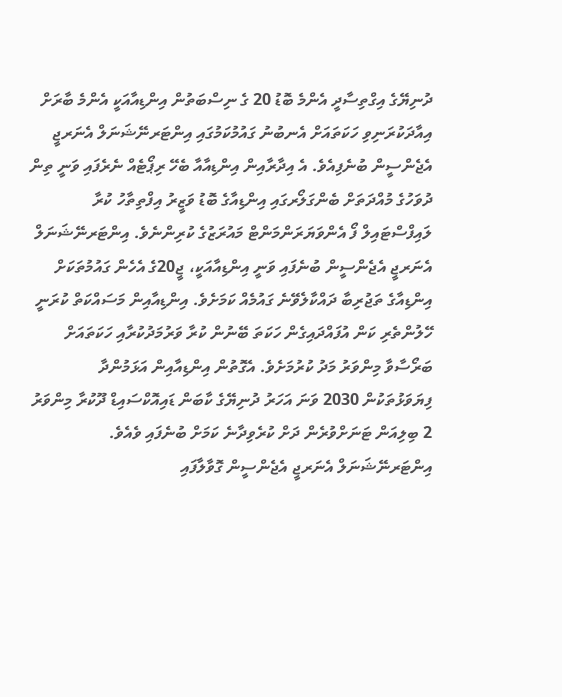ދުނިޔޭގެ އިގްތިސާދީ އެންމެ ބޮޑު 20 ގެ ނިސްބަތުން އިންޑިއާއަކީ އެންމެ ބާރަށް އިއާދަކުރަނިވި ހަކަތައަށް އެނބުނު ގައުމުކަމުގައި އިންޓަރނޭޝަނަލް އެނަރޖީ އެޖެންސީން ބުނެފިއެވެ. އެ އިދާރާއިން އިންޑިއާއާ ބެހޭ ރިޕޯޓެއް ނެރެފައި ވަނީ ތިން ދުވަހުގެ މުއްދަތަށް ބެންގަލޯރގައި އިންޑިއާގެ ބޮޑު ވަޒީރު އިފްތިތާހު ކުރާ ލައިފްސްޓައިލް ފޯ އެންވަޔަރަންމަންޓް މައުރަޒުގެ ކުރިންނެވެ. އިންޓަރނޭޝަނަލް އެނަރޖީ އެޖެންސީން ބުނެފައި ވަނީ އިންޑިއާއަކީ، ޖީ20ގެ އެހެން ގައުމުތަކަށް އިންޑިއާގެ ތަޖުރިބާ ދައްކާލެވޭނެ ގައުމެއް ކަމަށެވެ. އިންޑިއާއިން މަސައްކަތް ކުރަނީ ހޭލުންތެރި ކަން އުފައްދައިގެން ހަކަތަ ބޭނުން ކުރާ ވަރުމަދުކުރާއި ހަކަތައަށް ބަރޯސާވާ މިންވަރު މަދު ކުރުމަށެވެ. އެގޮތުން އިންޑިއާއިން އަޅަމުންދާ ފިޔަވަޅުތަކުން 2030 ވަނަ އަހަރު ދުނިޔޭގެ ކާބަން ޑައިއޮކްސައިޑް ދޫކުރާ މިންވަރު 2 ބިލިއަން ޓަނަށްވުރެން ދަށް ކުރެވިދާނެ ކަމަށް ބުނެފައި ވެއެވެ. އިންޓަރނޭޝަނަލް އެނަރޖީ އެޖެންސީން ގޮވާލާފައި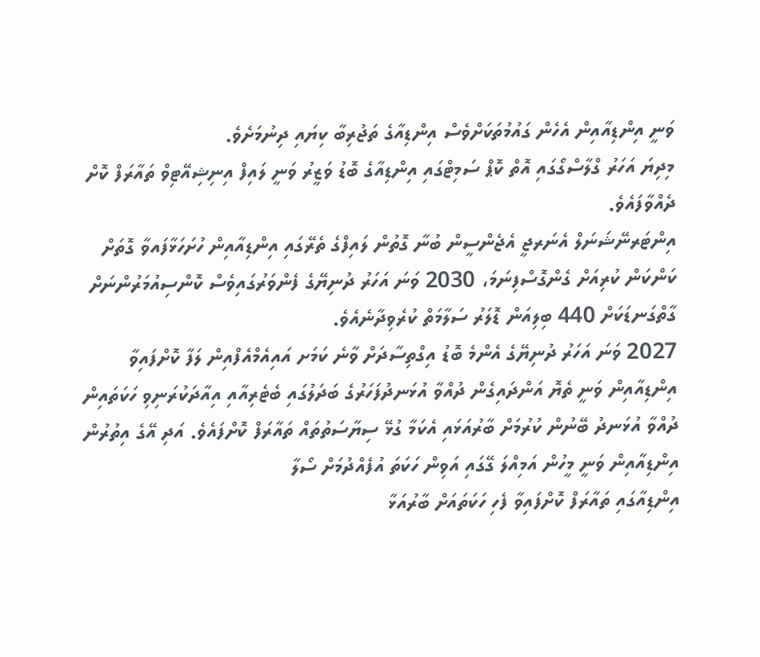ވަނީ އިންޑިއާއިން އެހެން ގައުމުތަކަށްވެސް އިންޑިއާގެ ތަޖުރިބާ ކިޔައި ދިނުމަށެވެ.
މިދިޔަ އަހަރު ގްލާސްގޯގައި އޮތް ކޮޕް ސަމިޓްގައި އިންޑިއާގެ ބޮޑު ވަޒީރު ވަނީ ލައިފް އިނިޝިއޭޓިވް ތައާރަފް ކޮށް ދެއްވާފައެވެ.
އިންޓަރނޭޝަނަލް އެނަރޖީ އެޖެންސީން ބުނާ ގޮތުން ލައިފްގެ ތެރޭގައި އިންޑިއާއިން ހުށަހަޅާފައވާ ގޮތަށް ކަންކަން ކުރިއަށް ގެންގޮސްފިނަމަ، 2030 ވަނަ އަހަރު ދުނިޔޭގެ ފެންވަރުގައިވެސް ކޮންސިއުމަރުންނަށް ގާތްގަނޑަކަށް 440 ބިލިއަން ޑޮލަރު ސަލާމަތް ކުރެވިދާނެއެވެ.
2027 ވަނަ އަހަރު ދުނިޔޭގެ އެންމެ ބޮޑު އިގްތިސާދަށް ވާނެ ކަމަށ އައިއެމްއެފްއިން ލަފާ ކޮށްފައިވާ އިންޑިއާއިން ވަނީ ތެޔޮ އަންދައިގެން ދުއްވާ އުޅަނދުފަހަރުގެ ބަދަލުގައި ބެޓެރިއާއި އިއާދަކުރަނިވި ހަކަތައިން ދުއްވާ އުޅަނދު ބޭނުން ކުރުމަށް ބާރުއަޅައި އެކަމާ ގުޅޭ ސިޔާސަތުތައް ތައާރަފް ކޮށްފައެވެ. އަދި އޭގެ އިތުރުން އިންޑިއާއިން ވަނީ މީހުން އަމިއްލަ ގޭގައި އަވިން ހަކަތަ އުފެއްދުމަށް ސޯލާ
އިންޑިއާގައި ތައާރަފް ކޮށްފައިވާ ފެހި ހަކަތައަށް ބާރުއަޅާ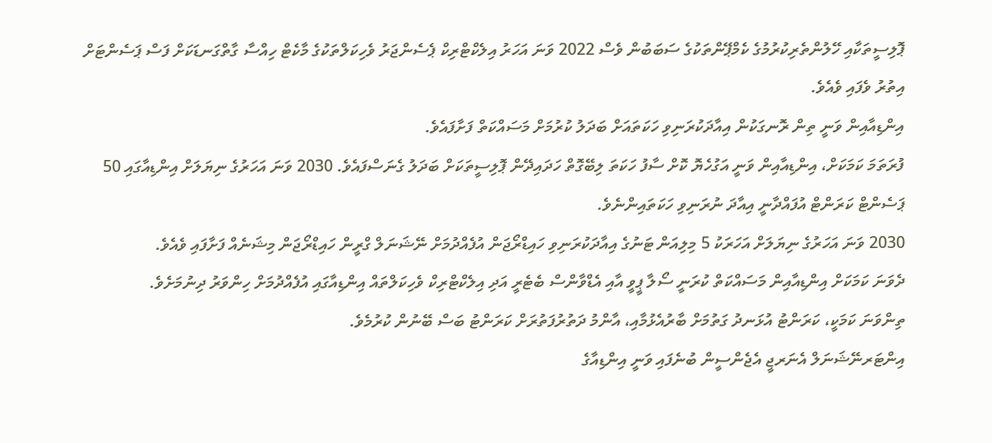ޕޮލިސީތަކާއި ހޭލުންތެރިކުރުމުގެ ކެމްޕޭންތަކުގެ ސަބަބުން ވެސް 2022 ވަނަ އަހަރު އިލެކްޓްރިކް ޕެސެންޖަރު ވެހިކަލްތަކުގެ މާކެޓް ހިއްސާ ގާތްގަނޑަކަށް ފަސް ޕަސެންޓަށް އިތުރު ވެފައި ވެއެވެ.
އިންޑިއާއިން ވަނީ ތިން ރޮނގަކުން އިއާދަކުރަނިވި ހަކަތައަށް ބަދަލު ކުރުމަށް މަސައްކަތް ފަށާފައެވެ.
ފުރަތަމަ ކަމަކަށް، އިންޑިއާއިން ވަނީ އަގުހެޔޮ ކޮށް ސާފު ހަކަތަ ލިބޭގޮތް ހަދައިދޭން ޕޮލިސީތަކަށް ބަދަލު ގެނަސްފައެވެ. 2030 ވަނަ އަހަރުގެ ނިޔަލަށް އިންޑިއާގައި 50 ޕަސެންޓް ކަރަންޓް އުފައްދާނީ އިއާދަ ނުރަނިވި ހަކަތައިންނެވެ.
2030 ވަނަ އަހަރުގެ ނިޔަލަށް އަހަރަކު 5 މިލިއަން ޓަނުގެ އިއާދަކުރަނިވި ހައިޑްރޯޖަން އުފެއްދުމަށް ނޭޝަނަލް ގްރީން ހައިޑްރޯޖަން މިޝަނެއް ފަށާފައި ވެއެވެ.
ދެވަނަ ކަމަކަށް އިންޑިއާއިން މަސައްކަތް ކުރަނީ ސޯލާ ޕީވީ އާއި އެޑްވާންސް ބެޓެރީ އަދި އިލެކްޓްރިކް ވެހިކަލްތައް އިންޑިއާގައި އުފެއްދުމަށް ހިންވަރު ދިނުމަށެވެ.
ތިންވަނަ ކަމަކީ، ކަރަންޓު އުޅަނދު ގަތުމަށް ބާރުއެޅުމާއި، އާންމު ދަތުރުފަތުރަށް ކަރަންޓު ބަސް ބޭނުން ކުރުމެވެ.
އިންޓަރނޭޝަނަލް އެނަރޖީ އެޖެންސީން ބުނެފައި ވަނީ އިންޑިއާގެ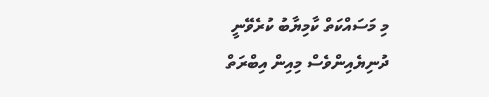މި މަސައްކަތް ކާމިޔާބު ކުރެވޭނީ ދުނިޔެއިންވެސް މިއިން އިބްރަތް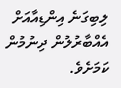ލިބިގަނެ އިންޑިއާއަށް އެއްބާރުލުން ދިނުމުން ކަމަށެވެ.